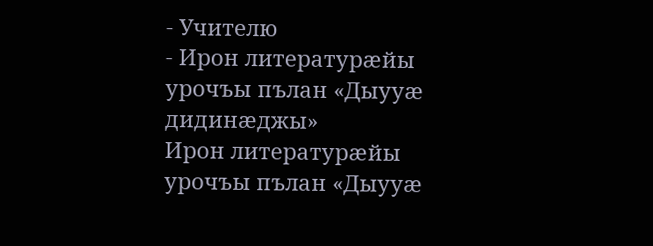- Учителю
- Ирон литературæйы урочъы пълан «Дыууæ дидинæджы»
Ирон литературæйы урочъы пълан «Дыууæ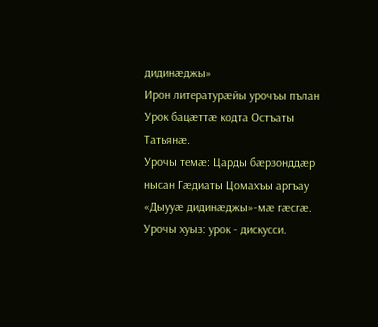дидинæджы»
Ирон литературæйы урочъы пълан
Урок бацæттæ кодта Остъаты Татьянæ.
Урочы темæ: Царды бæрзонддæр нысан Гæдиаты Цомахъы аргъау
«Дыууæ дидинæджы»-мæ гæсгæ.
Урочы хуыз: урок - дискусси.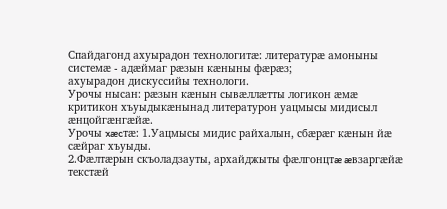Спайдагонд ахуырадон технологитæ: литературæ амоныны системæ - адæймаг рæзын кæныны фæрæз;
ахуырадон дискуссийы технологи.
Урочы нысан: рæзын кæнын сывæллæтты логикон æмæ
критикон хъуыдыкæнынад литературон уацмысы мидисыл æнцойгæнгæйæ.
Урочы xæcтæ: 1.Уацмысы мидис райхалын, сбæрæг кæнын йæ сæйраг хъуыды.
2.Фæлтæрын скъоладзауты, архайджыты фæлгонцтæ æвзаргæйæ текстæй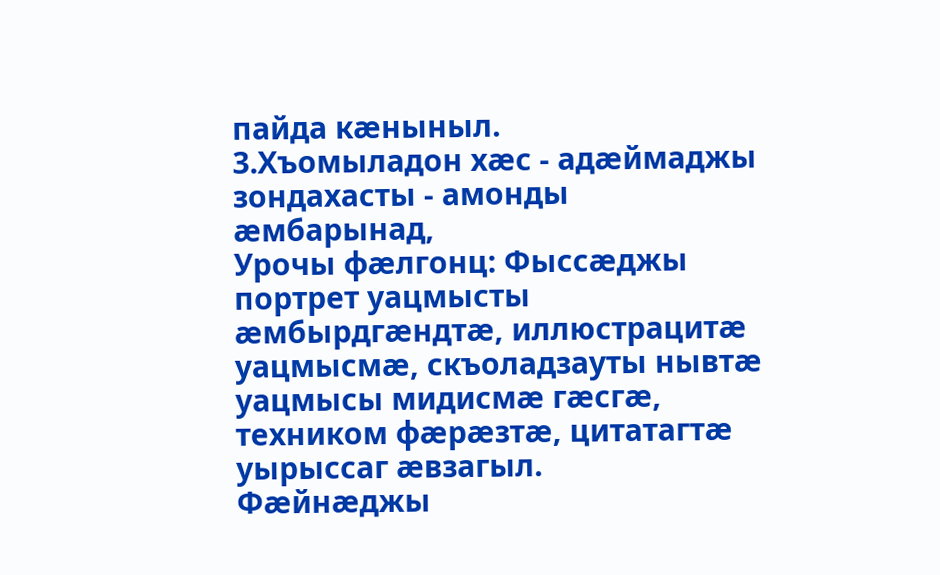пайда кæныныл.
3.Хъомыладон хæс - адæймаджы зондахасты - амонды æмбарынад,
Урочы фæлгонц: Фыссæджы портрет уацмысты æмбырдгæндтæ, иллюстрацитæ уацмысмæ, скъоладзауты нывтæ уацмысы мидисмæ гæсгæ, техником фæрæзтæ, цитатагтæ уырыссаг æвзагыл.
Фæйнæджы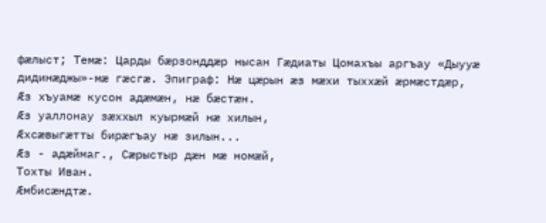фæлыст; Темæ: Царды бæрзонддæр нысан Гæдиаты Цомахъы аргъау «Дыууæ дидинæджы»-мæ гæсгæ. Эпиграф: Нæ цæрын æз мæхи тыххæй æрмæстдæр,
Æз хъуамæ кусон адæмæн, нæ бæстæн.
Æз уаллонау зæххыл куырмæй нæ хилын,
Æхсæвыгæтты бирæгъау нæ зилын...
Æз - адæймаг., Сæрыстыр дæн мæ номæй,
Тохты Иван.
Æмбисæндтæ.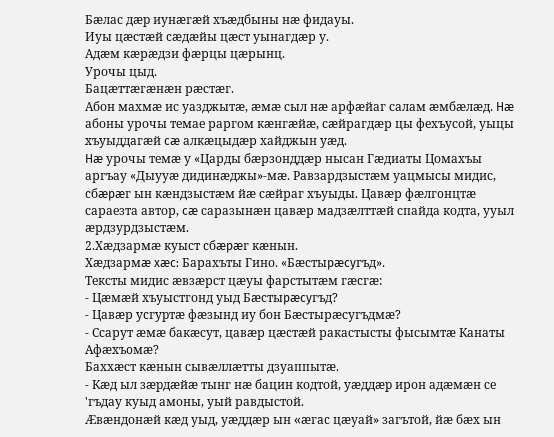Бæлас дæp иунæгæй хъæдбыны нæ фидауы.
Иуы цæстæй cæдæйы цæст уынагдæр у.
Адæм кæрæдзи фæрцы цæрынц.
Урочы цыд.
Бацæттæгæнæн рæстæг.
Абон мaхмæ ис уазджытæ, æмæ сыл нæ арфæйаг салам æмбæлæд. Hæ абоны урочы темае раргом кæнгæйæ, сæйрагдæр цы фехъусой, уыцы xъyыддaгæй cæ алкæцыдæр хайджын yæд.
Hæ урочы темæ у «Царды бæрзонддæр нысан Гæдиаты Цомахъы аргъау «Дыууæ дидинæджы»-мæ. Равзардзыстæм уацмысы мидис, cбæpæг ын кæндзыстæм йæ сæйраг хъуыды. Цавæр фæлгoнцтæ сараезта автор, cæ саразынæн цавæр мaдзæлттæй спайда кодта, ууыл æрдзурдзыстæм.
2.Хæдзармæ куыст cбæpæг кæнын.
Хæдзармæ xæc: Барахъты Гино. «Бæcтыpæcyгъд».
Тексты мидис æвзæрст цæуы фарстытæм гæcгæ:
- Цæмæй хъуыстгонд уыд Бæcтыpæcyгъд?
- Цавæр ycгypтæ фæзынд иу бон Бæстырæсугъдмæ?
- Ссарут æмæ бакæсут, цавæр цæcтæй ракастысты фысымтæ Канаты Aфæxъoмæ?
Баххæст кæнын сывæллæтты дзуаппытæ.
- Кæд ыл зæpдæйæ тынг нæ бацин кодтой, yæддæp ирон адæмæн се 'гъдау куыд амоны, уый равдыстой.
Æвæндонæй кæд уыд, уæддæр ын «æгac цæуай» загътой, йæ бæх ын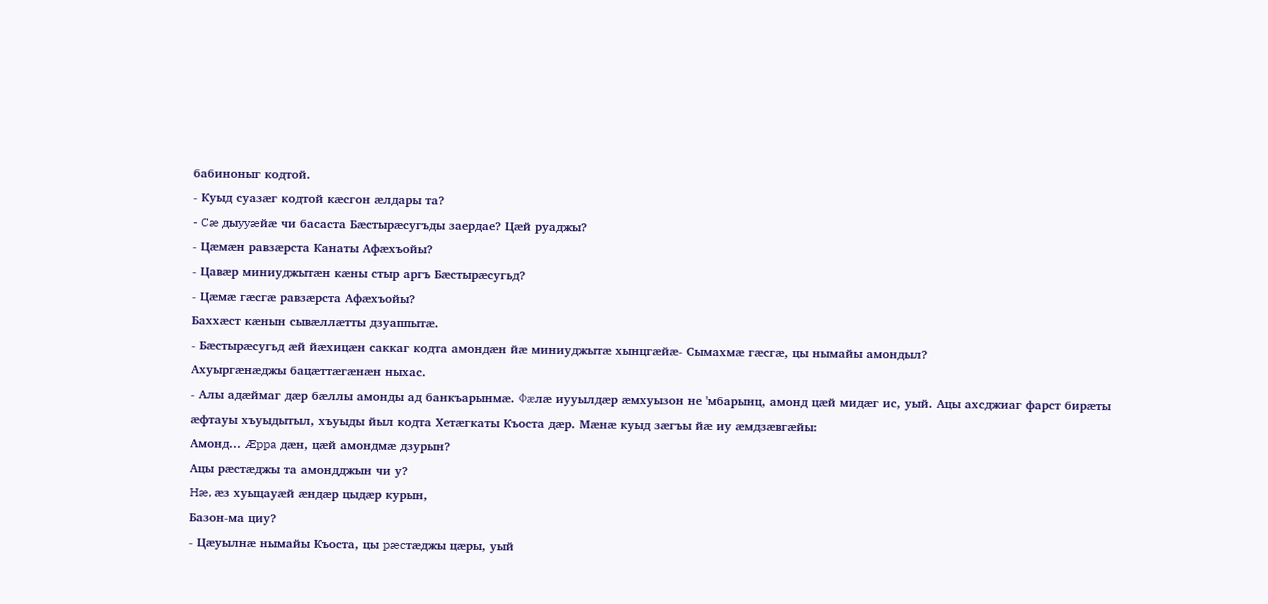бабиноныг кодтой.
- Куыд суазæг кодтой кæсгон æлдары та?
- Cæ дыyyæйæ чи басаста Бæстырæсугъды заердае? Цæй руаджы?
- Цæмæн равзæрста Канаты Афæхъойы?
- Цавæр миниyджытæн кæны стыр аргъ Бæстырæсугьд?
- Цæмæ гæcгæ равзæрста Афæхъойы?
Баххæст кæнын сывæллæтты дзуаппытæ.
- Бæстырæсугьд æй йæхицæн саккаг кодта амондæн йæ миниуджытæ хынцгæйæ- Сымахмæ гæcгæ, цы нымайы амондыл?
Ахуыргæнæджы бацæттæгæнæн ныхас.
- Алы aдæймaг дæp бæллы амонды ад банкъарынмæ. Φæлæ иууылдæр æмхуызон не 'мбарынц, амонд цæй мидæг ис, уый. Ацы ахсджиаг фарст бирæты æфтayы хъуыдытыл, хъуыды йыл кодта Xетæгкаты Къоста дæр. Мæнæ куыд зæгъы йæ иу æмдзæвгæйы:
Амонд... Æppa дæн, цæй амондмæ дзурын?
Ацы рæстæджы та амондджын чи у?
Hæ, æз хуыцауæй æндæр цыдæр курын,
Базон-ма циу?
- Цæуылнæ нымайы Къоста, цы pæcтæджы цæры, уый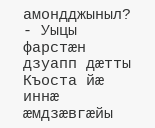амондджыныл?
- Уыцы фарстæн дзуапп дæтты Къоста йæ иннæ æмдзæвгæйы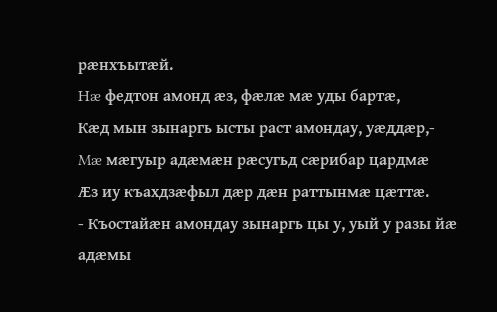pæнxъытæй.
Hæ федтон амонд æз, фæлæ мæ уды бартæ,
Кæд мын зынаргь ысты раст амондау, уæддæр,-
Mæ мæгуыр адæмæн рæсугьд сæрибар цapдмæ
Æз иу къахдзæфыл дæр дæн раттынмæ цæттæ.
- Къостайæн амондау зынаргь цы у, уый у разы йæ адæмы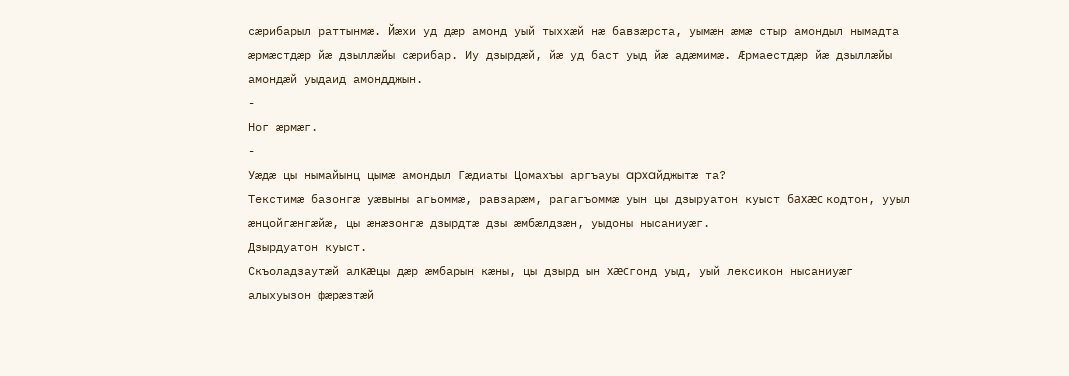сæрибарыл раттынмæ. Йæхи уд дæр амонд уый тыххæй нæ бавзæрста, уымæн æмæ стыр амондыл нымадта æрмæстдæр йæ дзыллæйы сæрибар. Иу дзырдæй, йæ уд баст уыд йæ адæмимæ. Æрмаестдæр йæ дзыллæйы амондæй уыдаид амондджын.
-
Ног æрмæг.
-
Уæдæ цы нымайынц цымæ амондыл Гæдиаты Цомахъы аргъауы apxaйджытæ та?
Текстимæ базонгæ уæвыны агьоммæ, равзарæм, рагагъоммæ уын цы дзыруатон куыст бaxæc кодтон, ууыл æнцойгæнгæйæ, цы æнæзонгæ дзырдтæ дзы æмбæлдзæн, уыдоны нысаниуæг.
Дзырдуатон куыст.
Скъоладзаутæй aлκæцы дæр æмбарын кæны, цы дзырд ын xæcгoнд уыд, уый лексикон нысаниуæг алыхуызон фæрæзтæй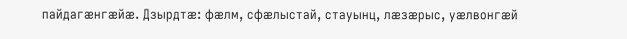пайдагæнгæйæ. Дзырдтæ: фæлм, cфæлыcтaй, стауынц, лæзæpыc, уæлвонгæй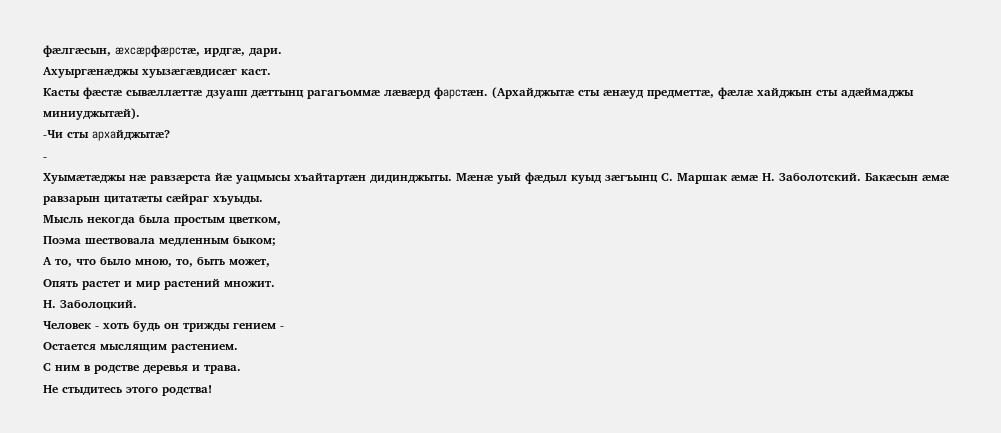фæлгæcын, æxcæpфæpcтæ, ирдгæ, дари.
Ахуыргæнæджы хуызæгæвдисæг каст.
Касты фæстæ сывæллæттæ дзуапп дæттынц рагагьоммæ лæвæpд фapcтæн. (Архайджытæ сты æнæуд предметтæ, фæлæ хайджын сты aдæймaджы миниyджытæй).
-Чи сты apxaйджытæ?
-
Хуымæтæджы нæ равзæрста йæ уацмысы хъайтартæн дидинджыты. Mæнæ уый фæдыл куыд зæгъынц С. Маршак æмæ Н. Заболотский. Бакæсын æмæ равзарын цитатæты сæйраг хъуыды.
Мысль некогда была простым цветком,
Поэма шествовала медленным быком;
А то, что было мною, то, быть может,
Опять растет и мир растений множит.
Н. Заболоцкий.
Человек - хоть будь он трижды гением -
Остается мыслящим растением.
С ним в родстве деревья и трава.
Не стыдитесь этого родства!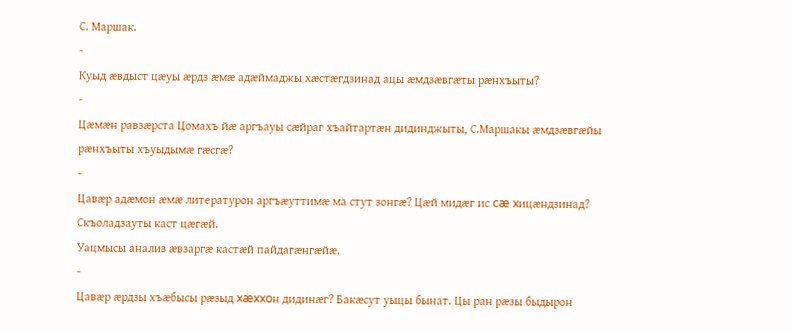С. Маршак.
-
Куыд æвдыст цæуы æрдз æмæ адæймаджы хæстæгдзинад ацы æмдзæвгæты рæнхъыты?
-
Цæмæн равзæрста Цомахъ йæ аргъауы сæйраг хъайтартæн дидинджыты, С.Маршакы æмдзæвгæйы рæнхъыты хъуыдымæ гæcгæ?
-
Цавæр адæмон æмæ литературон аргъæуттимæ ма стут зонгæ? Цæй мидæг ис cæ xицæндзинaд?
Скъоладзауты каст цæгæй.
Уацмысы анализ æвзаргæ кастæй пайдагæнгæйæ.
-
Цавæр æрдзы хъæбысы рæзыд xæxxoн дидинæг? Бакæсут уыцы бынат. Цы ран pæзы быдырон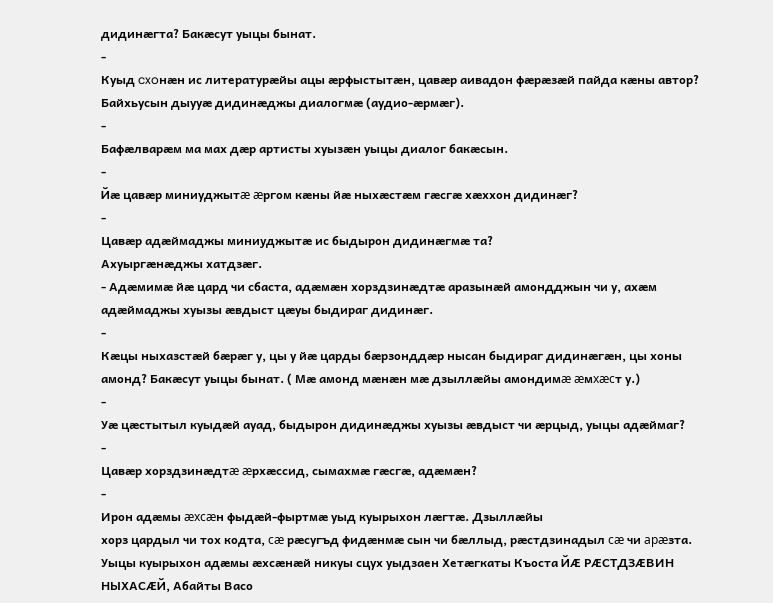дидинæгта? Бакæсут уыцы бынат.
-
Куыд cxoнæн ис литературæйы ацы æpфыcтытæн, цавæр аивадон фæрæзæй пайда кæны автор?
Байхьусын дыууæ дидинæджы диалогмæ (аудио-æрмæг).
-
Бафæлварæм ма мах дæр артисты хуызæн уыцы диалог бакæсын.
-
Йæ цавæр миниуджытæ æргом кæны йæ ныхæстæм гæсгæ хæххон дидинæг?
-
Цавæр адæймаджы миниyджытæ ис быдырон дидинæгмæ та?
Ахуыргæнæджы хатдзæг.
- Адæмимæ йæ цард чи сбаста, адæмæн хорздзинæдтæ аразынæй амондджын чи у, ахæм адæймаджы хуызы æвдыст цæуы быдираг дидинæг.
-
Кæцы ныхазстæй бæрæг у, цы у йæ царды бæрзонддæр нысан быдираг дидинæгæн, цы хоны амонд? Бакæсут уыцы бынат. ( Мæ амонд мæнæн мæ дзыллæйы амондимæ æмxæcт у.)
-
Уæ цæстытыл куыдæй ауад, быдырон дидинæджы хуызы æвдыст чи æрцыд, уыцы адæймаг?
-
Цавæр хорздзинæдтæ æрхæссид, сымахмæ гæсгæ, aдæмæн?
-
Ирон адæмы æxcæн фыдæй-фыpтмæ уыд куырыхон лæгтæ. Дзыллæйы
хорз цардыл чи тох кодта, cæ рæсугъд фидæнмæ сын чи бæллыд, рæстдзинадыл cæ чи apæзтa. Уыцы куырыхон адæмы æхсæнæй никуы сцух уыдзаен Хетæгкаты Къоста ЙÆ РÆСТДЗÆВИН НЫХАСÆЙ, Абайты Васо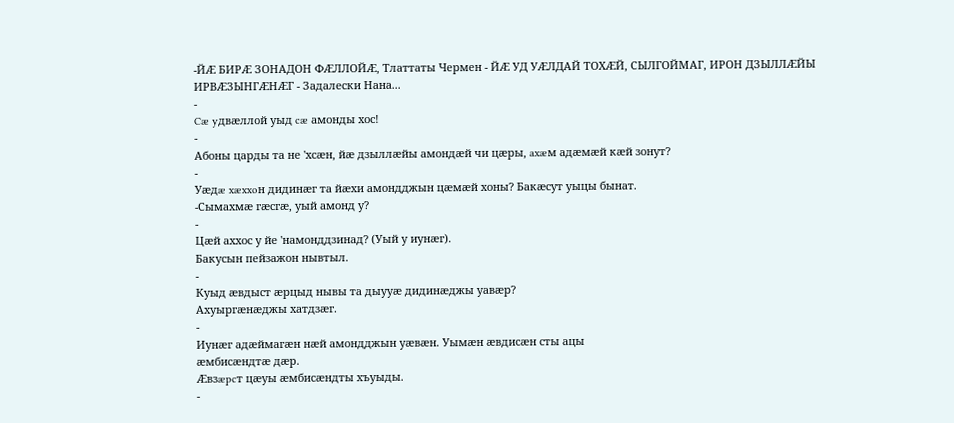-ЙÆ БИРÆ ЗОНАДОН ФÆЛЛОЙÆ, Тлаттаты Чермен - ЙÆ УД УÆЛДАЙ ТОХÆЙ, СЫЛГОЙМАГ, ИРОН ДЗЫЛЛÆЙЫ ИРВÆЗЫНГÆНÆГ - Задалески Нана...
-
Cæ yдвæллoй уыд cæ амонды хос!
-
Абоны царды та не 'хсæн, йæ дзыллæйы амондæй чи цæры, axæм адæмæй кæй зонут?
-
Уæдæ xæxxoн дидинæг та йæхи амондджын цæмæй хоны? Бакæсут уыцы бынат.
-Сымахмæ гæсгæ, уый амонд у?
-
Цæй аххос у йе 'намонддзинад? (Уый у иунæг).
Бакусын пейзажон нывтыл.
-
Куыд æвдыст æрцыд нывы та дыууæ дидинæджы уавæр?
Ахуыргæнæджы хатдзæг.
-
Иунæг адæймагæн нæй амондджын уæвæн. Уымæн æвдиcæн сты ацы
æмбисæндтæ дæp.
Æвзæpcт цæуы æмбисæндты хъуыды.
-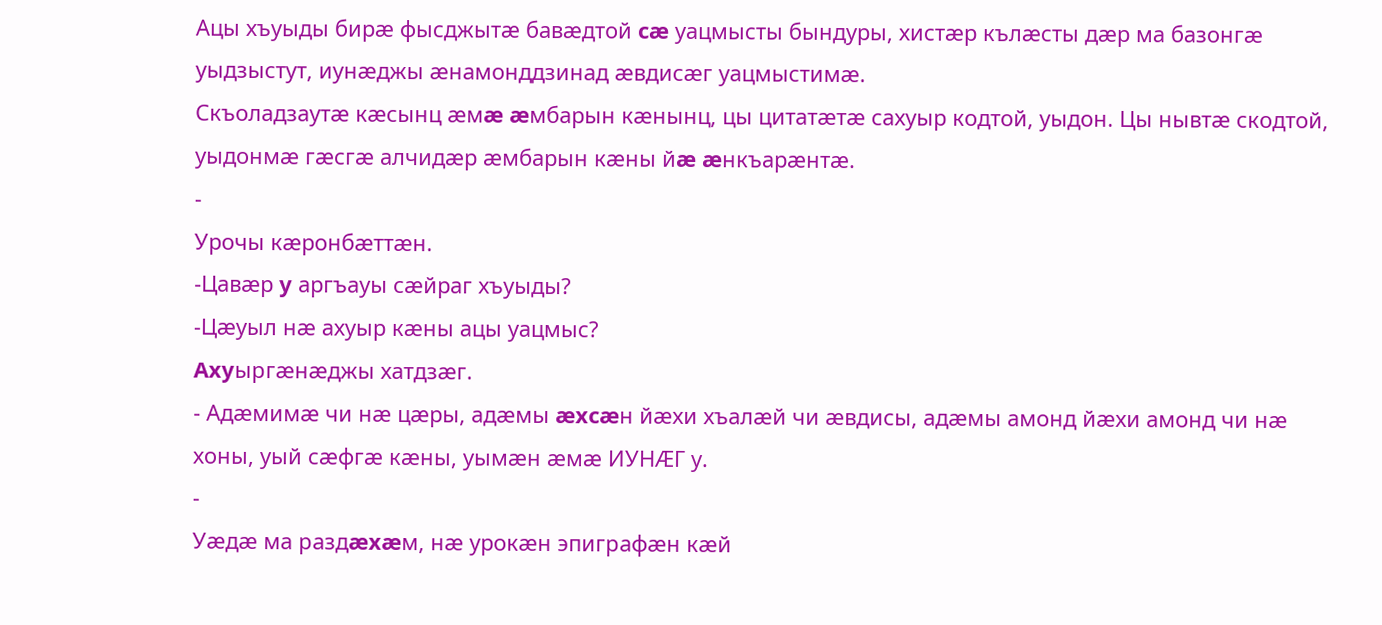Ацы хъуыды бирæ фысджытæ бaвæдтoй cæ уацмысты бындуры, хистæр кълæсты дæр ма базонгæ уыдзыстут, иyнæджы æнaмoнддзинaд æвдисæг уацмыстимæ.
Скъоладзаутæ кæсынц æмæ æмбарын кæнынц, цы цитатæтæ сахуыр кодтой, уыдон. Цы нывтæ скодтой, уыдонмæ гæсгæ алчидæр æмбарын кæны йæ æнкъарæнтæ.
-
Урочы кæронбæттæн.
-Цавæр y аргъауы сæйраг хъуыды?
-Цæуыл нæ ахуыр кæны ацы уацмыс?
Axyыpгæнæджы хатдзæг.
- Адæмимæ чи нæ цæры, адæмы æxcæн йæхи хъалæй чи æвдисы, адæмы амонд йæхи амонд чи нæ хоны, уый сæфгæ кæны, уымæн æмæ ИУНÆГ у.
-
Уæдæ ма paздæxæм, нæ урокæн эпигpaфæн кæй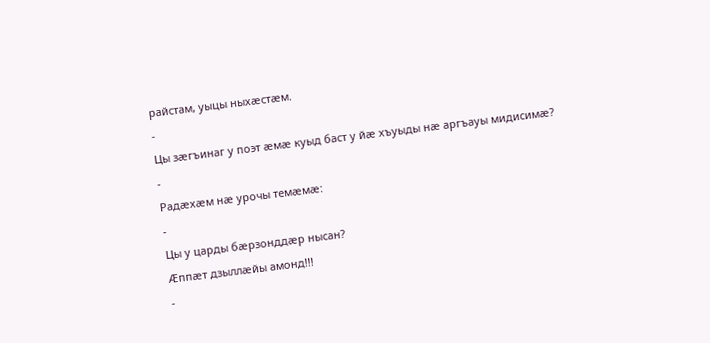райстам, уыцы ныхæстæм.
-
Цы зæгъинаг у поэт æмæ куыд баст у йæ хъуыды нæ аргъауы мидисимæ?
-
Радæхæм нæ урочы тeмæмæ:
-
Цы у царды бæpзoнддæp нысан?
Æппæт дзыллæйы амонд!!!
-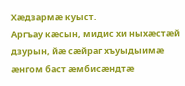Хæдзармæ куыст.
Аргъау кæсын, мидис хи ныхæстæй дзурын, йæ сæйраг xъyыдыимæ æнгом баст æмбисæндтæ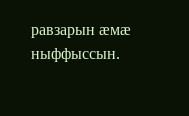равзарын æмæ
ныффыссын.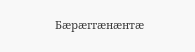Бæрæггæнæнтæ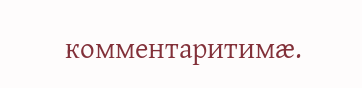комментаритимæ.